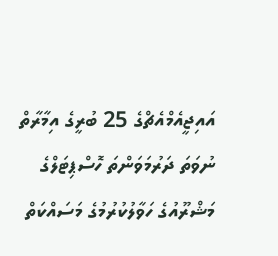އައިޖީއެމްއެޗްގެ 25 ބުރީގެ އިމާރާތް ނުވަތަ ދަރުމަވަންތަ ހޮސްޕިޓަލްގެ މަޝްރޫއުގެ ހަވާލުކުރުމުގެ މަސައްކަތް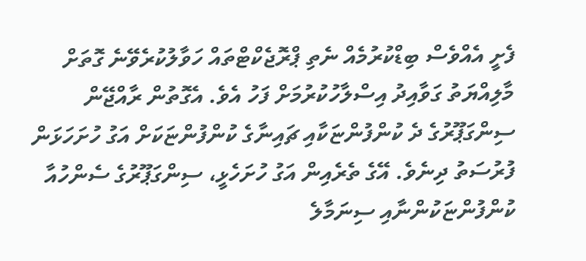ފެށީ އެއްވެސް ބިޑްކުރުމެއް ނެތި ޕްރޮޖެކްޓްތައް ހަވާލުކުރެވޭނެ ގޮތަށް މާލިއްޔަތު ގަވާއިދު އިސްލާހުކުރުމަށް ފަހު އެވެ. އެގޮތުން ރާއްޖޭން ސިންގަޕޫރުގެ ދެ ކުންފުންޏަކާއި ޗައިނާގެ ކުންފުންޏަކަށް އަގު ހުށަހަޅަން ފުރުސަތު ދިނެވެ. އޭގެ ތެރެއިން އަގު ހުށަހެޅީ، ސިންގަޕޫރުގެ ސެންހުއާ ކުންފުންޏަކުންނާއި ސިނަމާލެ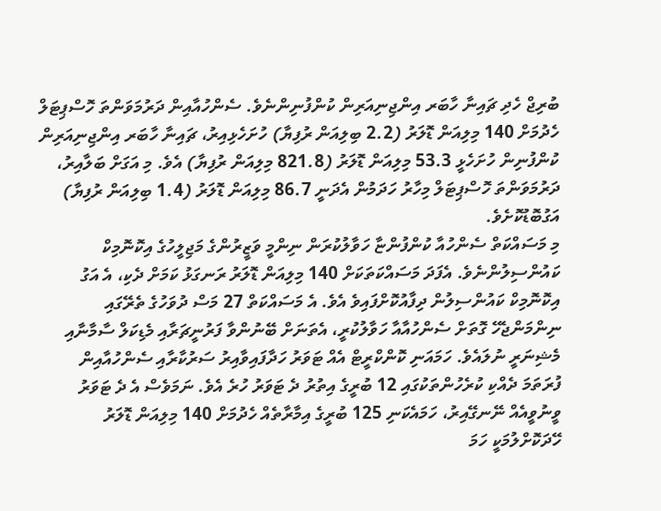ބުރިޖް ހެދި ޗައިނާ ހާބަރ އިންޖިނިއަރިން ކުންފުނިންނެވެ. ސެންހުއާއިން ދަރުމަވަންތަ ހޮސްޕިޓަލް ހެދުމަށް 140 މިލިއަން ޑޮލަރު (2.2 ބިލިއަން ރުފިޔާ) ހުށަހެޅިއިރު، ޗައިނާ ހާބަރ އިންޖިނިއަރިން ކުންފުނިން ހުށަހެޅީ 53.3 މިލިއަން ޑޮލަރު (821.8 މިލިއަން ރުފިޔާ) އެވެ. މި އަގަށް ބަލާއިރު، ދަރުމަވަންތަ ހޮސްޕިޓަލް މިހާރު ހަދަމުން އެދަނީ 86.7 މިލިއަން ޑޮލަރު (1.4 ބިލިއަން ރުފިޔާ) އަގުބޮޑުކޮށެވެ.
މި މަސައްކަތް ސެންހުއާ ކުންފުންޏާ ހަވާލުކުރަން ނިންމީ ވަޒީރުންގެ މަޖިލީހުގެ އިކޮނޮމިކް ކައުންސިލުންނެވެ. އެފަދަ މަސައްކަތަކަށް 140 މިލިއަން ޑޮލަރު ރަނގަޅު ކަމަށް ދެކި، އެ އަގު އިކޮނޮމިކް ކައުންސިލުން ދިފާއުކޮށްފައިވެ އެވެ. އެ މަސައްކަތް 27 މަސް ދުވަހުގެ ތެރޭގައި ނިންމަންޖެހޭ ގޮތަށް ސެންހުއާއާ ހަވާލުކުރީ، އެތަނަށް ބޭނުންވާ ފަރުނީޗަރާއި މެޑިކަލް ސާމާނާއި މެޝިނަރީ ނުލައެވެ. ހަމައަނި ކޮންކްރީޓް އެއް ޓަވަރު ހަދާފައިވާއިރު ސަރުކާރާއި ސެންހުއާއިން ފުރަތަމަ ދެއްކި ކުރެހުންތަކުގައި 12 ބުރީގެ އިތުރު ދެ ޓަވަރު ހުރެ އެވެ. ނަމަވެސް އެ ދެ ޓަވަރު ވީނުވީއެއް ނޭނގޭއިރު، ހަމައެކަނި 125 ބުރީގެ އިމާރާތެއް ހެދުމަށް 140 މިލިއަން ޑޮލަރު ހޭދަކޮށްލުމަކީ ހަމަ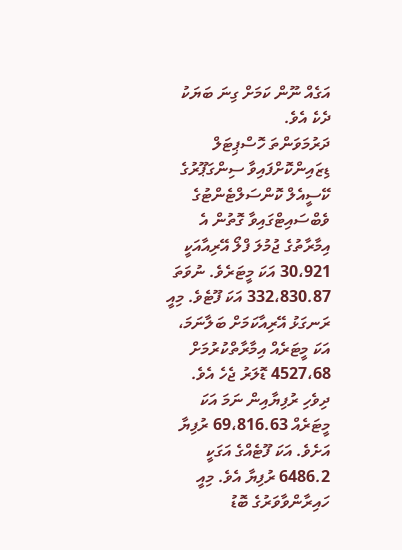އަގެއް ނޫން ކަމަށް ގިނަ ބަޔަކު ދެކެ އެވެ.
ދަރުމަވަންތަ ހޮސްޕިޓަލް ޑިޒައިންކޮށްފައިވާ ސިންގަޕޫރުގެ ކޭސީއެލް ކޮންސަލްޓެންޓުގެ ވެބްސައިޓްގައިވާ ގޮތުން އެ އިމާރާތުގެ ޖުމުލަ ފްލޯ އޭރިއާއަކީ 30،921 އަކަ މީޓަރެވެ. ނުވަތަ 332،830.87 އަކަ ފޫޓެވެ. މިއީ ރަނގަޅު އޭރިއާކަމަށް ބަލާނަމަ، އަކަ މީޓަރެއް އިމާރާތްކުރުމަށް 4527،68 ޑޮލަރު ޖެހެ އެވެ. ދިވެހި ރުފިޔާއިން ނަމަ އަކަ މީޓަރެއް 69،816.63 ރުފިޔާ އަށެވެ. އަކަ ފޫޓެއްގެ އަގަކީ 6486.2 ރުފިޔާ އެވެ. މިއީ ހައިރާންވާވަރުގެ ބޮޑު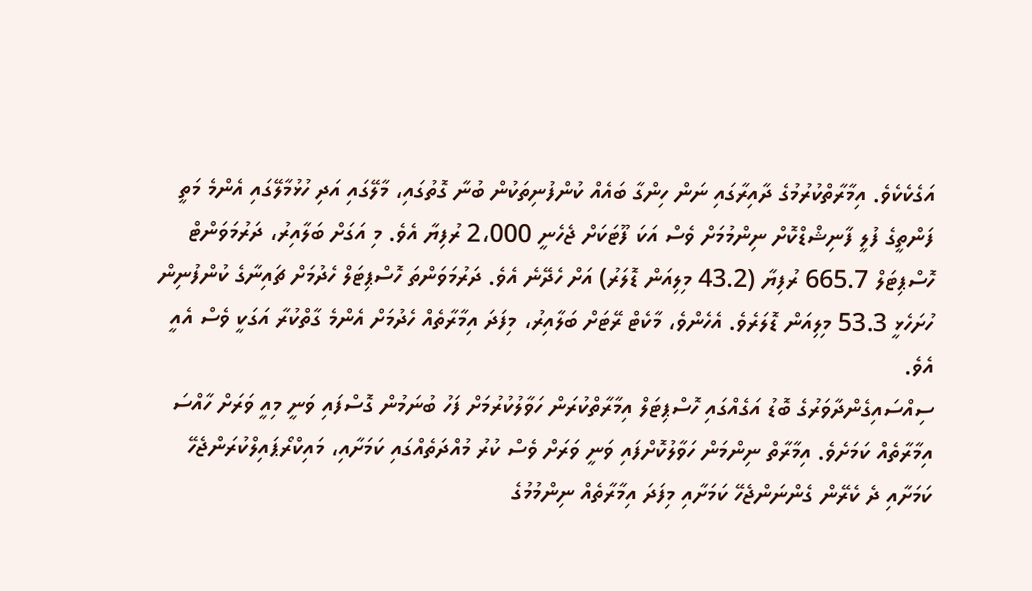އަގެކެކެވެ. އިމާރާތްކުރުމުގެ ދާއިރާގައި ނަން ހިންގާ ބައެއް ކުންފުނިތަކުން ބުނާ ގޮތުގައި، މާލޭގައި އަދި ހުޅުމާލޭގައި އެންމެ މަތީ ފަންތީގެ ފުލީ ފާނިޝްޑްކޮށް ނިންމުމަށް ވެސް އަކަ ފޫޓަކަށް ޖެހެނީ 2،000 ރުފިޔާ އެވެ. މި އަގަށް ބަލާއިރު، ދަރުމަވަންޓް ހޮސްޕިޓަލް 665.7 ރުފިޔާ (43.2 މިލިއަން ޑޮލަރު) އަށް ހެދޭނެ އެވެ. ދަރުމަވަންތަ ހޮސްޕިޓަލް ހެދުމަށް ޗައިނާގެ ކުންފުނިން ހުށަހެޅީ 53.3 މިލިއަން ޑޮލަރެވެ. އެހެންވެ، މާކެޓް ރޭޓަށް ބަލާއިރު، މިފަދަ އިމާރާތެއް ހެދުމަށް އެންމެ ގާތްކުރާ އަގަކީ ވެސް އެއީ އެވެ.
ސިއްސައިގެންދާވަރުގެ ބޮޑު އަގެއްގައި ހޮސްޕިޓަލް އިމާރާތްކުރަން ހަވާލުކުރުމަށް ފަހު ބުނަމުން ގޮސްފައި ވަނީ މިއީ ވަރަށް ހާއްސަ އިމާރާތެއް ކަމަށެވެ. އިމާރާތް ނިންމަން ހަވާލުކޮށްފައި ވަނީ ވަރަށް ވެސް ކުރު މުއްދަތެއްގައި ކަމަށާއި، މައިކްރޯޕައިލްކުރަންޖެހޭ ކަމަށާއި ދެ ކެރޭން ގެންނަންޖެހޭ ކަމަށާއި މިފަދަ އިމާރާތެއް ނިންމުމުގެ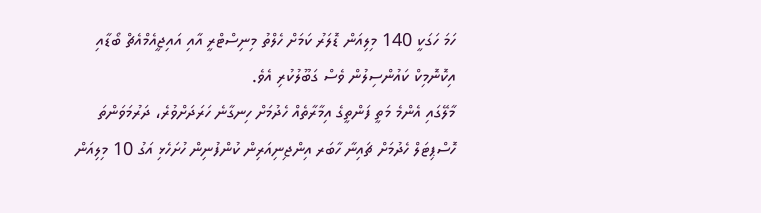ހަމަ ހަގަކީ 140 މިލިއަން ޑޮލަރު ކަމަށް ހެލްތު މިނިސްޓްރީ އާއި އައިޖީއެމްއެޗް ބޯޑާއި އިކޮނޮމިކް ކައުންސިލުން ވެސް ގަބޫލުކުރި އެވެ.
މާލޭގައި އެންމެ މަތީ ފަންތީގެ އިމާރާތެއް ހެދުމަށް ހިނގާނެ ހަރަދަށްވުރެ، ދަރުމަވަންތަ ހޮސްޕިޓަލް ހެދުމަށް ޗައިނާ ހާބަރ އިންޖިނިއަރިން ކުންފުނިން ހުށަހެޅި އަގު 10 މިލިއަން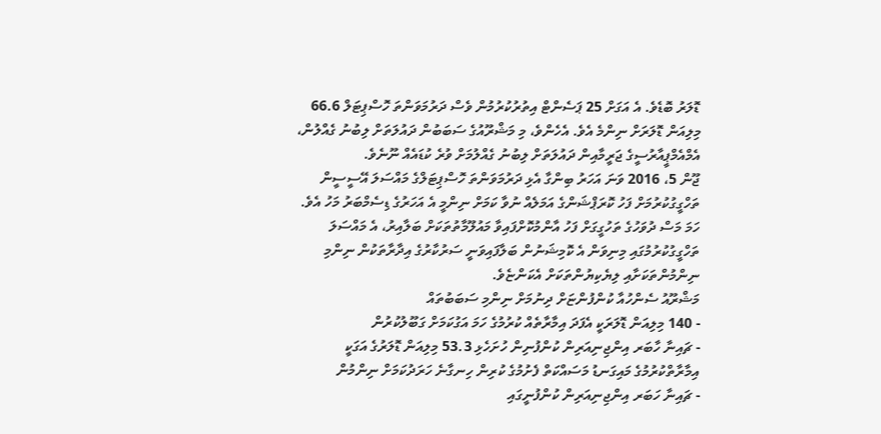ޑޮލަރު ބޮޑެވެ. އެ އަގަށް 25 ޕަސެންޓް އިތުރުކުރުމުން ވެސް ދަރުމަވަންތަ ހޮސްޕިޓަލް 66.6 މިލިއަން ޑޮލަރަށް ނިންމެ އެވެ. އެހެންވެ، މި މަޝްރޫއުގެ ސަބަބުން ދައުލަތަށް ލިބުނު ގެއްލުން، އެމްއެމްޕީއާރުސީގެ ޖަރީމާއިން ދައުލަތަށް ލިބުނު ގެއްލުމަށް ވުރެ ކުޑައެއް ނޫނެވެ.
ޖޫން 5، 2016 ވަނަ އަހަރު ބިންގާ އެޅި ދަރުމަވަންތަ ހޮސްޕިޓަލްގެ މައްސަލަ އޭސީސީން ތަހްގީގުކުރުމަށް ފަހު ކޮރަޕްޝަންގެ އަމަލެއް ނުވާ ކަމަށް ނިންމީ އެ އަހަރުގެ ޑިސެމްބަރު މަހު އެވެ. ހަމަ މަސް ދުވަހުގެ ތަހުގީގަށް ފަހު އާންމުކޮށްފައިވާ މައުލޫމާތުތަކަށް ބަލާއިރު، އެ މައްސަލަ ތަހްގީގުކުރުމުގައި މިނިވަން އެ ކޮމިޝަނުން ބަލާފައިވަނީ ސަރުކާރުގެ އިދާރާތަކުން ނިންމި ނިންމުންތަކަށާއި ލިޔެކިޔުންތަކަށް އެކަންޏެވެ.
މަޝްރޫއު ސެންހުއާ ކުންފުންޏަށް ދިނުމަށް ނިންމި ސަބަބުތައް
- 140 މިލިއަން ޑޮލަރަކީ އެފަދަ އިމާރާތެއް ކުރުމުގެ ހަމަ އަގުކަމަށް ގަބޫލުކުރުން
- ޗައިނާ ހާބަރ އިންޖިނިއަރިން ކުންފުނިން ހުށަހެޅި 53.3 މިލިއަން ޑޮލަރުގެ އަގަކީ އިމާރާތްކުރުމުގެ މައިގަނޑު މަސައްކަތް ފެށުމުގެ ކުރިން ހިނގާނެ ހަރަދުކަމަށް ނިންމުން
- ޗައިނާ ހަބަރ އިންޖިނިއަރިން ކުންފުނީގައި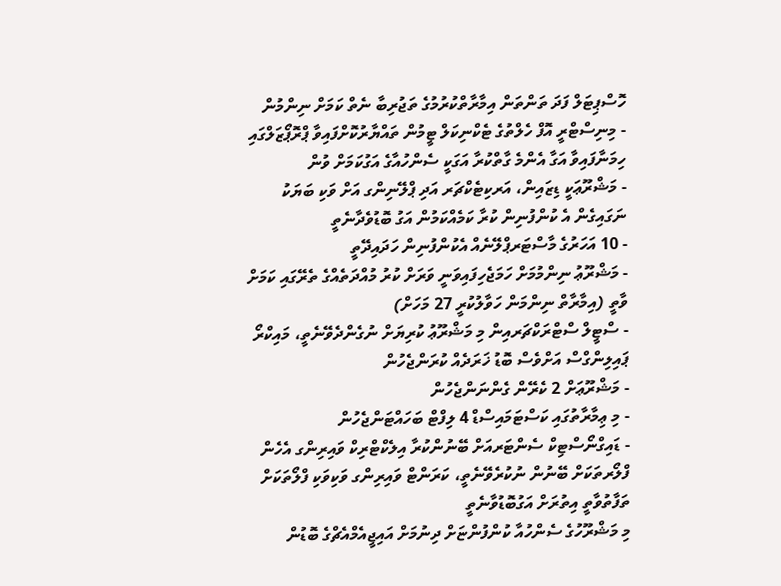ހޮސްޕިޓަލް ފަދަ ތަންތަން އިމާރާތްކުރުމުގެ ތަޖުރިބާ ނެތް ކަމަށް ނިންމުން
- މިނިސްޓްރީ އޮފް ހެލްތުގެ ޓެކްނިކަލް ޓީމުން ތައްޔާރުކޮށްފައިވާ ޕްރޮޕޯޒަލްގައި ހިމަނާފައިވާ އަގާ އެންމެ ގާތްކުރާ އަގަކީ ސެންހުއާގެ އަގުކަމަށް ވުން
- މަޝްރޫޢަކީ ޑިޒައިން، އަރކިޓެކްޗަރ އަދި ޕްލޭނިންގ އަށް ވަކި ބަޔަކު ނަގައިގެން އެ ކުންފުނިން ކުރާ ކަމެއްކަމުން އަގު ބޮޑުވެދާނެތީ
- 10 އަހަރުގެ މާސްޓަރޕްލޭނެއް އެކުންފުނިން ހަދައިދޭތީ
- މަޝްރޫޢު ނިންމުމަށް ހަމަޖެހިފައިވަނީ ވަރަށް ކުރު މުއްދަތެއްގެ ތެރޭގައި ކަމަށް ވާތީ (އިމާރާތް ނިންމަން ހަވާލުކުރީ 27 މަހަށް)
- ސްޓީލް ސްޓްރަކްޗަރއިން މި މަޝްރޫޢު ކުރިޔަށް ނުގެންދެވޭނެތީ، މައިކްރޯ ޕައިލިންގްސް އަށްވެސް ބޮޑު ޚަރަދެއް ކުރަންޖެހުން
- މަޝްރޫޢަށް 2 ކެރޭން ގެންނަންޖެހުން
- މި ޢިމާރާތުގައި ކަސްޓަމައިސްޑް 4 ލިފްޓް ބަހައްޓަންޖެހުން
- ޑައިގްނޯސްޓިކް ސެންޓަރއަށް ބޭނުންކުރާ އިލެކްޓްރިކް ވައިރިންގ އެހެން ފްލޯރތަކަށް ބޭނުން ނުކުރެވޭނެތީ، ކަރަންޓް ވައިރިންގ ވަކިވަކި ފްލޯތަކަށް ތަފާތުވާތީ އިތުރަށް އަގުބޮޑުވާނެތީ
މި މަޝްރޫހުގެ ސެންހުއާ ކުންފުންޏަށް ދިނުމަށް އައިޖީއެމްއެޗްގެ ބޮޑުން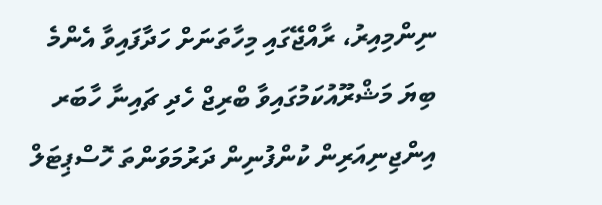ނިންމިއިރު، ރާއްޖޭގައި މިހާތަނަށް ހަދާފައިވާ އެންމެ ބިޔަ މަޝްރޫއުކަމުގައިވާ ބްރިޖް ހެދި ޗައިނާ ހާބަރ އިންޖިނިއަރިން ކުންފުނިން ދަރުމަވަންތަ ހޮސްޕިޓަލް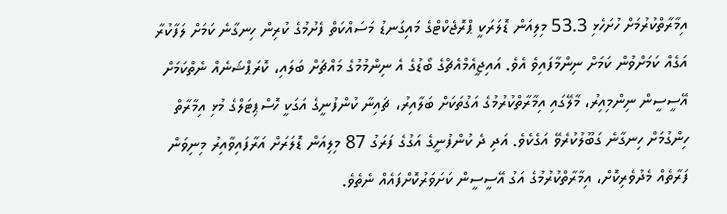އިމާރާތްކުރުމަށް ހުށަހެޅި 53.3 މިލިއަން ޑޮލަރަކީ ޕްރޮޖެކްޓްގެ މައިގަނޑު މަސައްކަތް ފެށުމުގެ ކުރިން ހިނގާނެ ކަމަށް ލަފާކުރާ އަގެއް ކަމަށްވުން ކަމަށް ނިންމާފައިވެ އެވެ. އައިޖީއެމްއެޗްގެ ބޯޑުގެ އެ ނިންމުމުގެ މައްޗަށް ބަލައި، ކޮރަޕްޝަނެއް ނެތްކަމަށް އޭސީސީން ނިންމިއިރު، މާލޭގައި އިމާރާތްކުރުމުގެ އަގުތަކަށް ބަލާއިރު، ޗައިނާ ކުންފުނީގެ އަގަކީ ހޮސްޕިޓަލްގެ މުޅި އިމާރާތް ހިންގުމަށް ހިނގާނެ ގަބޫލުކުރެވޭ އަގެކެވެ. އަދި ދެ ކުންފުނީގެ އަގުގެ ފަރަގު 87 މިލިއަން ޑޮލަރަށް އަރާފައިވާއިރު މިނިވަން ފަރާތެއް މެދުވެރިކޮށް، އިމާރާތްކުރުމުގެ އަގު އޭސީސީން ކަށަވަރުކޮށްފައެއް ނެތެވެ.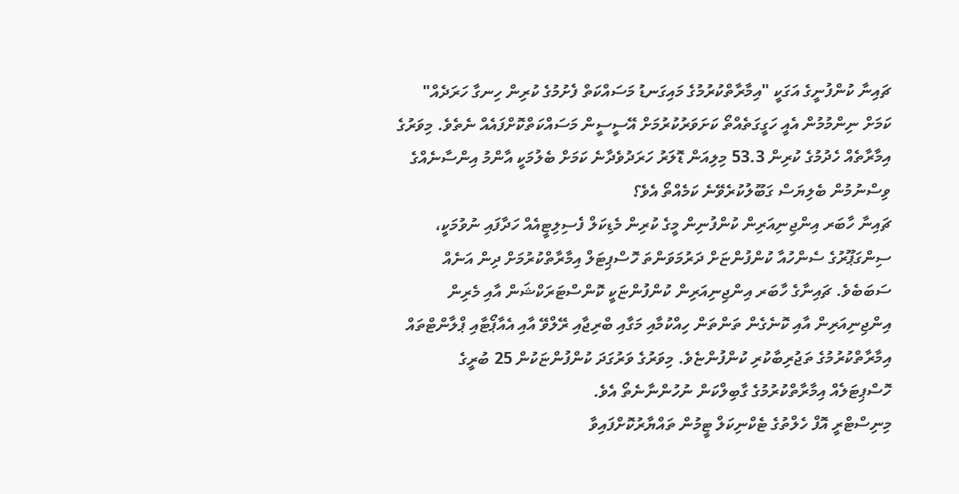ޗައިނާ ކުންފުނީގެ އަގަކީ "އިމާރާތްކުރުމުގެ މައިގަނޑު މަސައްކަތް ފެށުމުގެ ކުރިން ހިނގާ ހަރަދެއް" ކަމަށް ނިންމުމުން އެއީ ހަގީގަތެއްތޯ ކަށަވަރުކުރުމަށް އޭސީސީން މަސައްކަތްކޮށްފައެއް ނެތެވެ. މިވަރުގެ އިމާރާތެއް ހެދުމުގެ ކުރިން 53.3 މިލިއަން ޑޮލަރު ހަރަދުވެދާނެ ކަމަށް ބެލުމަކީ އާންމު އިންސާނެއްގެ ވިސްނުމުން ބެލިޔަސް ގަބޫލުކުރެވޭނެ ކަމެއްތޯ އެވެ؟
ޗައިނާ ހާބަރ އިންޖިނިއަރިން ކުންފުނިން މީގެ ކުރިން މެޑިކަލް ފެސިލިޓީއެއް ހަދާފައި ނުވުމަކީ، ސިންގަޕޫރުގެ ސެންހުއާ ކުންފުންޏަށް ދަރުމަވަންތަ ހޮސްޕިޓަލް އިމާރާތްކުރުމަށް ދިން އަނެއް ސަބަބެވެ. ޗައިނާގެ ހާބަރ އިންޖިނިއަރިން ކުންފުންޏަކީ ކޮންސްޓަރަކްޝަން އާއި މެރިން އިންޖިނިއަރިން އާއި ކޮނެގެން ތަންތަން ހިއްކުމާއި މަގާއި ބްރިޖާއި ރޭލްވޭ އާއި އެއާޕޯޓާއި ޕްލާންޓްތައް އިމާރާތްކުރުމުގެ ތަޖުރިބާކުރި ކުންފުންޏެވެ. މިވަރުގެ ވަރުގަދަ ކުންފުންޏަކުން 25 ބުރީގެ ހޮސްޕިޓަލެއް އިމާރާތްކުރުމުގެ ގާބިލްކަން ނުހުންނާނެތޯ އެވެ.
މިނިސްޓްރީ އޮފް ހެލްތުގެ ޓެކްނިކަލް ޓީމުން ތައްޔާރުކޮށްފައިވާ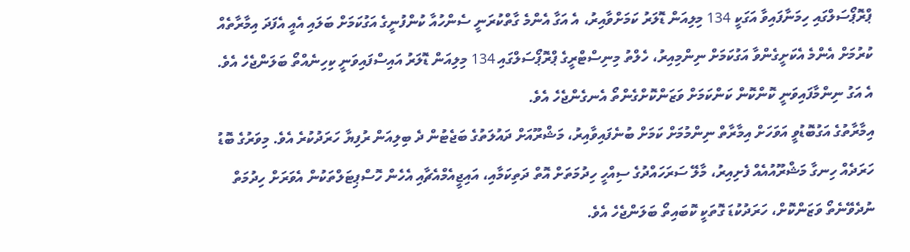ޕްރޮޕޯސަލްގައި ހިމަނާފައިވާ އަގަކީ 134 މިލިއަން ޑޮލަރު ކަމަށްވާއިރު، އެ އަގާ އެންމެ ގާތްކުރަނީ ސެންހުއާ ކުންފުނީގެ އަގުކަމަށް ބަލައި އެއީ އެފަދަ އިމާރާތެއް ކުރުމަށް އެންމެ އެކަށީގެންވާ އަގުކަމަށް ނިންމިއިރު، ހެލްތު މިނިސްޓްރީގެ ޕްރޮޕޯސަލްގައި 134 މިލިއަން ޑޮލަރު އައިސްފައިވަނީ ކިހިނެއްތޯ ބަލަންޖެހެ އެވެ. އެ އަގު ނިންމާފައިވަނީ ކޮންކޮން ކަންކަމަށް ވަޒަންކޮށްގެންތޯ އެނގެންޖެހެ އެވެ.
އިމާރާތުގެ އަގުބޮޑުވީ އަވަހަށް އިމާރާތް ނިންމުމަށް ކަމަށް ބުނެފައިވާއިރު، މަޝްރޫއަށް ދައުލަތުގެ ބަޖެޓުން ދެ ބިލިއަން ރުފިޔާ ހަރަދުކުރެ އެވެ. މިވަރުގެ ބޮޑު ހަރަދެއް ހިނގާ މަޝްރޫއުއެއް ފެށިއިރު، މާލޭ ސަރަހައްދުގެ ސިއްހީ ހިދުމަތަށް އޮތް ދަތިކަމާއި، އައިޖީއެމްއެޗާއި އެހެން ހޮސްޕިޓަލްތަކުން އެވަރަށް ހިދުމަތް ނުދެވޭނެތޯ ވަޒަންކޮށް، ހަރަދުކުޑަ ގޮތަކީ ކޮބައިތޯ ބަލަންޖެހެ އެވެ.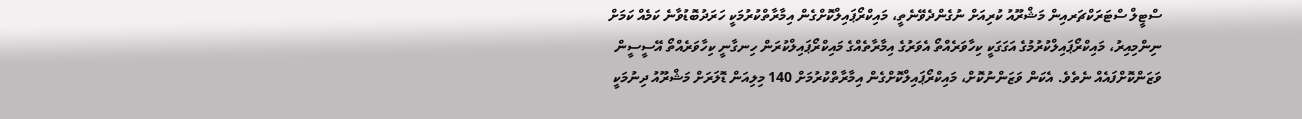ސްޓީލް ސްޓަރަކްޗަރއިން މަޝްރޫއު ކުރިއަށް ނުގެންދެވޭނެތީ، މައިކްރޯޕައިލްކޮށްގެން އިމާރާތްކުރުމަކީ ހަރަދުބޮޑުވާނެ ކަމެއް ކަމަށް ނިންމިއިރު، މައިކްރޯޕައިލްކުރުމުގެ އަގަގަކީ ކިހާވަރެއްތޯ އެވަރުގެ އިމާރާތެއްގެ މައިކްރޯޕައިލްކުރަން ހިނގާނީ ކިހާވަރެއްތޯ އޭސީސީން ވަޒަންކޮށްފައެއް ނެތެވެ. އެކަން ވަޒަންނުކޮށް، މައިކްރޯޕައިލްކޮށްގެން އިމާރާތްކުރުމަށް 140 މިލިއަން ޑޮލަރަށް މަޝްރޫއު ދިނުމަކީ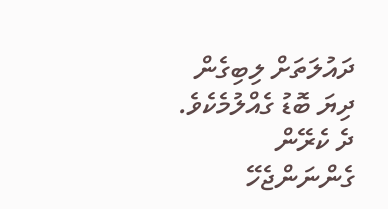ދައުލަތަށް ލިބިގެން ދިޔަ ބޮޑު ގެއްލުމެކެވެ.
ދެ ކެރޭން ގެންނަންޖެހޭ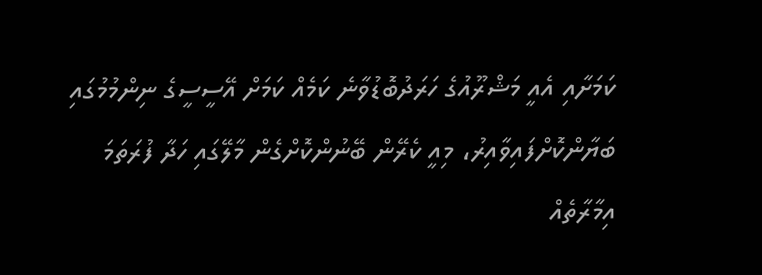ކަމަށާއި އެއީ މަޝްރޫއުގެ ހަރަދުބޮޑުވާނެ ކަމެއް ކަމަށް އޭސީސީގެ ނިންމުމުގައި ބަޔާންކޮށްފައިވާއިރު، މިއީ ކެރޭން ބޭނުންކޮށްގެން މާލޭގައި ހަދާ ފުރަތަމަ އިމާރާތެއް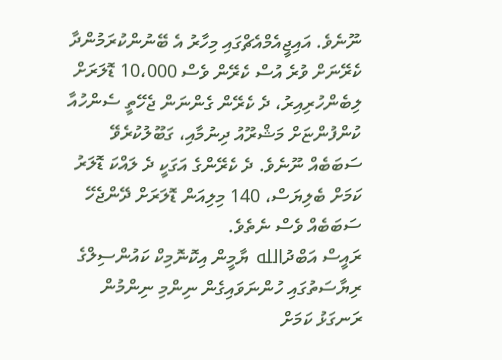ނޫނެވެ. އައިޖީއެމްއެޗްގައި މިހާރު އެ ބޭނުންކުރަމުންދާ ކެރޭނަށް ވުރެ އުސް ކެރޭން ވެސް 10،000 ޑޮލަރަށް ލިބެންހުރިއިރު، ދެ ކެރޭން ގެންނަން ޖެހޭތީ ސެންހުއާ ކުންފުންޏަށް މަޝްރޫއު ދިނުމާއި، ގަބޫލުކުރެވޭ ސަބަބެއް ނޫނެވެ. ދެ ކެރޭންގެ އަގަކީ ދެ ލައްކަ ޑޮލަރު ކަމަށް ބެލިޔަސް، 140 މިލިއަން ޑޮލަރަށް ދޭންޖެހޭ ސަބަބެއް ވެސް ނެތެވެ.
ރައީސް އަބްދުالله ޔާމީން އިކޮނޮމިކް ކައުންސިލްގެ ރިޔާސަތުގައި ހުންނަވައިގެން ނިންމި ނިންމުން ރަނގަޅު ކަމަށް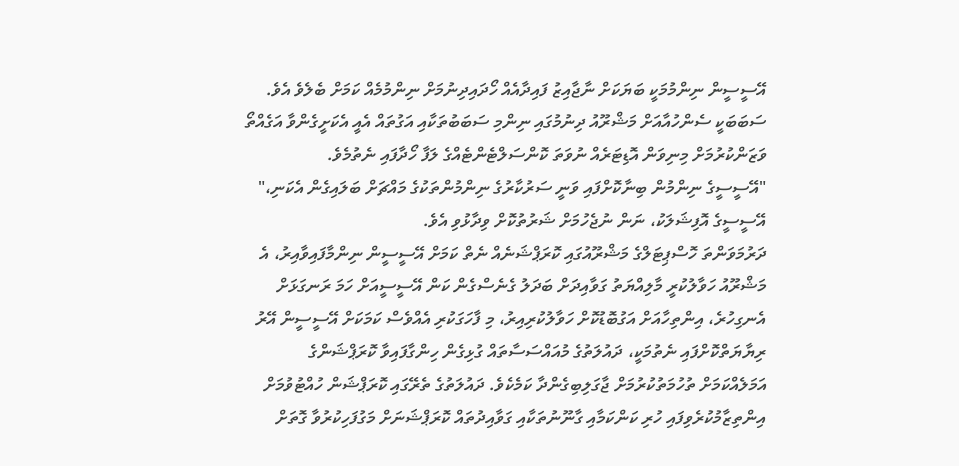އޭސީސީން ނިންމުމަކީ ބަޔަކަށް ނާޖާއިޒު ފައިދާއެއް ހޯދައިދިނުމަށް ނިންމުމެއް ކަމަށް ބެލެވެ އެވެ. ސަބަބަކީ ސެންހުއާއަށް މަޝްރޫއު ދިނުމުގައި ނިންމި ސަބަބުތަކާއި އަގުތައް އެއީ އެކަށީގެންވާ އަގެއްތޯ ވަޒަންކުރުމަށް މިނިވަން އޮޑިޓަރެއް ނުވަތަ ކޮންސަލްޓެންޓެއްގެ ލަފާ ހޯދާފައި ނެތުމެވެ.
"އޭސީސީގެ ނިންމުން ބިނާކޮށްފައި ވަނީ ސަރުކާރުގެ ނިންމުންތަކުގެ މައްޗަށް ބަލައިގެން އެކަނި،" އޭސީސީގެ އޮފިޝަލަކު، ނަން ނުޖެހުމަށް ޝަރުތުކޮށް ވިދާޅުވި އެވެ.
ދަރުމަވަންތަ ހޮސްޕިޓަލްގެ މަޝްރޫއުގައި ކޮރަޕްޝަނެއް ނެތް ކަމަށް އޭސީސީން ނިންމާފައިވާއިރު، އެ މަޝްރޫއު ހަވާލުކުރީ މާލިއްޔަތު ގަވާއިދަށް ބަދަލު ގެނެސްގެން ކަން އޭސީސީއަށް ހަމަ ރަނގަޅަށް އެނގިހުރެ، އިންތިހާއަށް އަގުބޮޑުކޮށް ހަވާލުކުރިއިރު، މި ފާހަގަކުރި އެއްވެސް ކަމަކަށް އޭސީސީން އޭރު ރިޔާޔަތްކޮށްފައި ނެތުމަކީ، ދައުލަތުގެ މުއައްސަސާތައް ގުޅިގެން ހިންގާފައިވާ ކޮރަޕްޝަންގެ އަމަލެއްކަމަށް ތުހުމަތުކުރުމަށް ޖާގަލިބިގެންދާ ކަމެކެވެ. ދައުލަތުގެ ތެރޭގައި ކޮރަޕްޝަން ހުއްޓުވުމަށް އިންތިޒާމުކުރެވިފައި ހުރި ކަންކަމާއި ގާނޫނުތަކާއި ގަވާއިދުތައް ކޮރަޕްޝަނަށް މަގުފަހިކުރުވާ ގޮތަށް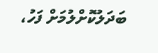ބަދަލުކޮށްލުމަށް ފަހު،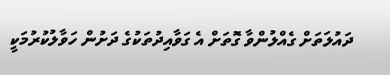ދައުލަތަށް ގެއްލުންވާ ގޮތަށް އެ ގަވާއިދުތަކުގެ ދަށުން ހަވާލުކުރުމަކީ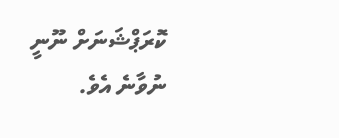ކޮރަޕްޝަނަށް ނޫނީ ނުވާނެ އެވެ.